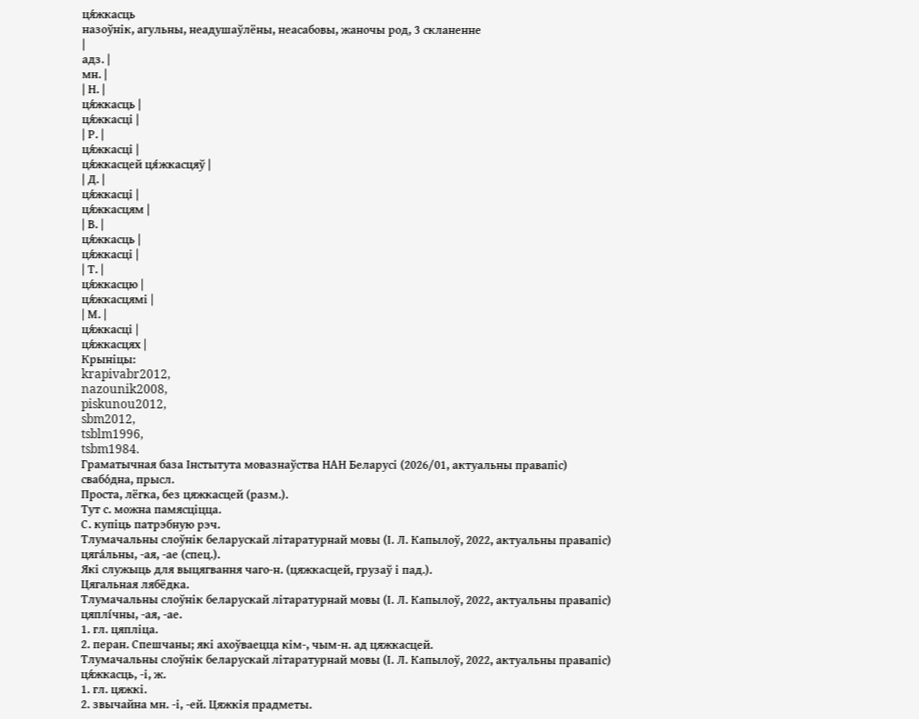ця́жкасць
назоўнік, агульны, неадушаўлёны, неасабовы, жаночы род, 3 скланенне
|
адз. |
мн. |
| Н. |
ця́жкасць |
ця́жкасці |
| Р. |
ця́жкасці |
ця́жкасцей ця́жкасцяў |
| Д. |
ця́жкасці |
ця́жкасцям |
| В. |
ця́жкасць |
ця́жкасці |
| Т. |
ця́жкасцю |
ця́жкасцямі |
| М. |
ця́жкасці |
ця́жкасцях |
Крыніцы:
krapivabr2012,
nazounik2008,
piskunou2012,
sbm2012,
tsblm1996,
tsbm1984.
Граматычная база Інстытута мовазнаўства НАН Беларусі (2026/01, актуальны правапіс)
свабо́дна, прысл.
Проста, лёгка, без цяжкасцей (разм.).
Тут с. можна памясціцца.
С. купіць патрэбную рэч.
Тлумачальны слоўнік беларускай літаратурнай мовы (І. Л. Капылоў, 2022, актуальны правапіс)
цяга́льны, -ая, -ае (спец.).
Які служыць для выцягвання чаго-н. (цяжкасцей, грузаў і пад.).
Цягальная лябёдка.
Тлумачальны слоўнік беларускай літаратурнай мовы (І. Л. Капылоў, 2022, актуальны правапіс)
цяплі́чны, -ая, -ае.
1. гл. цяпліца.
2. перан. Спешчаны; які ахоўваецца кім-, чым-н. ад цяжкасцей.
Тлумачальны слоўнік беларускай літаратурнай мовы (І. Л. Капылоў, 2022, актуальны правапіс)
ця́жкасць, -і, ж.
1. гл. цяжкі.
2. звычайна мн. -і, -ей. Цяжкія прадметы.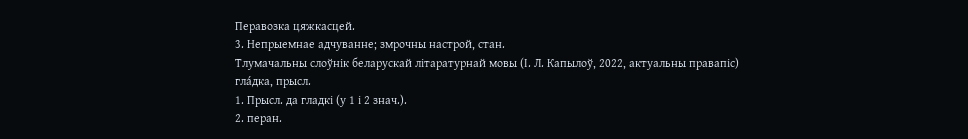Перавозка цяжкасцей.
3. Непрыемнае адчуванне; змрочны настрой, стан.
Тлумачальны слоўнік беларускай літаратурнай мовы (І. Л. Капылоў, 2022, актуальны правапіс)
гла́дка, прысл.
1. Прысл. да гладкі (у 1 і 2 знач.).
2. перан.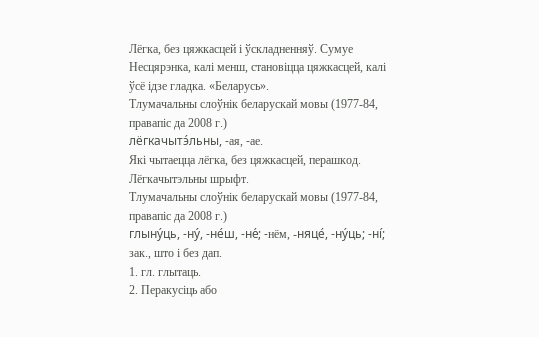Лёгка, без цяжкасцей і ўскладненняў. Сумуе Несцярэнка, калі менш, становіцца цяжкасцей, калі ўсё ідзе гладка. «Беларусь».
Тлумачальны слоўнік беларускай мовы (1977-84, правапіс да 2008 г.)
лёгкачытэ́льны, ‑ая, ‑ае.
Які чытаецца лёгка, без цяжкасцей, перашкод. Лёгкачытэльны шрыфт.
Тлумачальны слоўнік беларускай мовы (1977-84, правапіс да 2008 г.)
глыну́ць, -ну́, -не́ш, -не́; -нём, -няце́, -ну́ць; -ні́; зак., што і без дап.
1. гл. глытаць.
2. Перакусіць або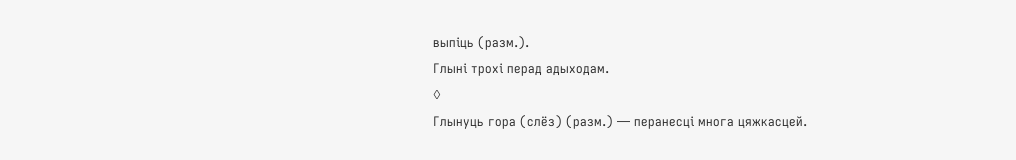выпіць (разм.).
Глыні трохі перад адыходам.
◊
Глынуць гора (слёз) (разм.) — перанесці многа цяжкасцей.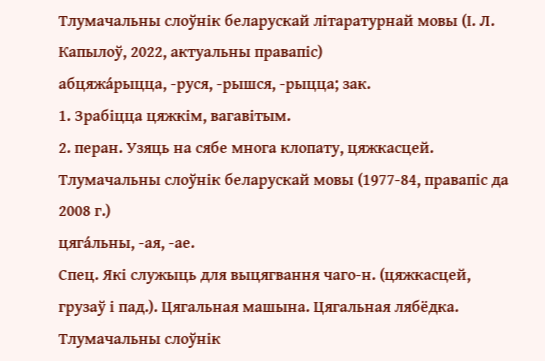Тлумачальны слоўнік беларускай літаратурнай мовы (І. Л. Капылоў, 2022, актуальны правапіс)
абцяжа́рыцца, ‑руся, ‑рышся, ‑рыцца; зак.
1. Зрабіцца цяжкім, вагавітым.
2. перан. Узяць на сябе многа клопату, цяжкасцей.
Тлумачальны слоўнік беларускай мовы (1977-84, правапіс да 2008 г.)
цяга́льны, ‑ая, ‑ае.
Спец. Які служыць для выцягвання чаго‑н. (цяжкасцей, грузаў і пад.). Цягальная машына. Цягальная лябёдка.
Тлумачальны слоўнік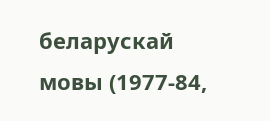беларускай мовы (1977-84,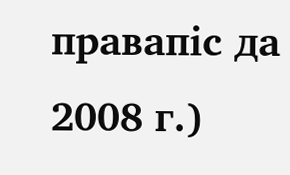правапіс да 2008 г.)